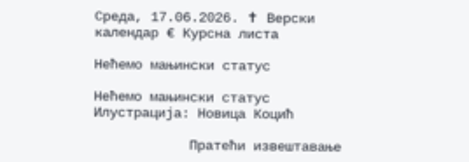Среда, 17.06.2026. ✝ Верски календар € Курсна листа

Нећемо мањински статус

Нећемо мањински статус
Илустрација: Новица Коцић

            Пратећи извештавање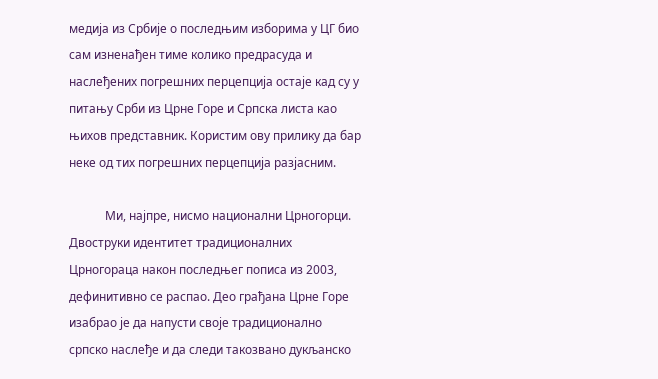медија из Србије о последњим изборима у ЦГ био сам изненађен тиме колико предрасуда и наслеђених погрешних перцепција остаје кад су у питању Срби из Црне Горе и Српска листа као њихов представник. Користим ову прилику да бар неке од тих погрешних перцепција разјасним.

            Ми, најпре, нисмо национални Црногорци. Двоструки идентитет традиционалних Црногораца након последњег пописа из 2003, дефинитивно се распао. Део грађана Црне Горе изабрао је да напусти своје традиционално српско наслеђе и да следи такозвано дукљанско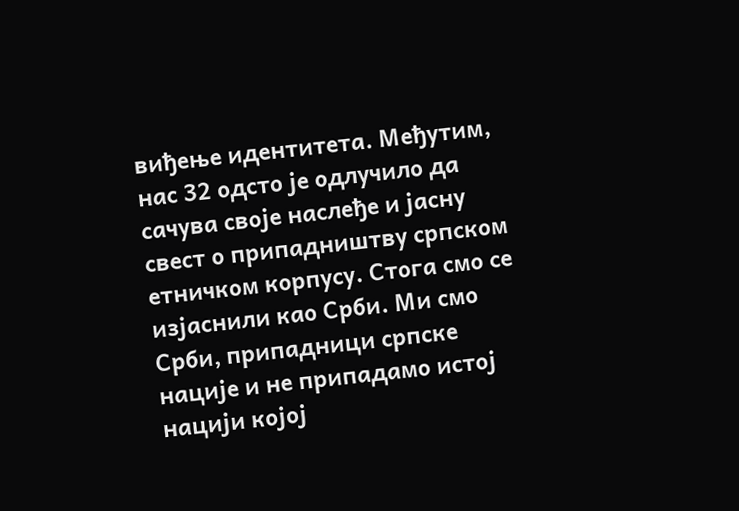виђење идентитета. Међутим, нас 32 одсто је одлучило да сачува своје наслеђе и јасну свест о припадништву српском етничком корпусу. Стога смо се изјаснили као Срби. Ми смо Срби, припадници српске нације и не припадамо истој нацији којој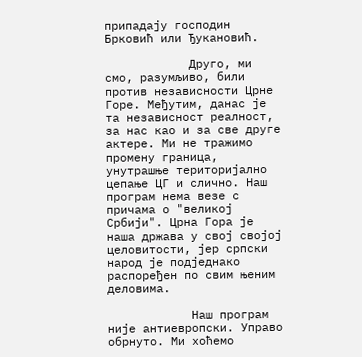припадају господин Брковић или Ђукановић.

            Друго, ми смо, разумљиво, били против независности Црне Горе. Међутим, данас је та независност реалност, за нас као и за све друге актере. Ми не тражимо промену граница, унутрашње територијално цепање ЦГ и слично. Наш програм нема везе с причама о "великој Србији". Црна Гора је наша држава у свој својој целовитости, јер српски народ је подједнако распоређен по свим њеним деловима.

            Наш програм није антиевропски. Управо обрнуто. Ми хоћемо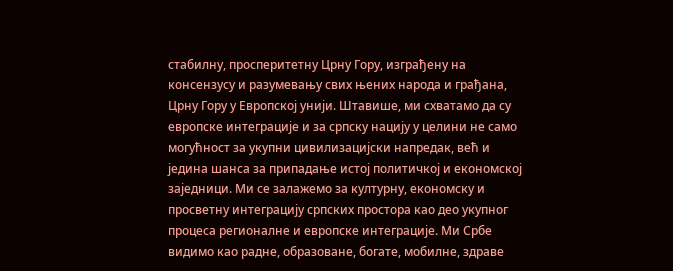стабилну, просперитетну Црну Гору, изграђену на консензусу и разумевању свих њених народа и грађана, Црну Гору у Европској унији. Штавише, ми схватамо да су европске интеграције и за српску нацију у целини не само могућност за укупни цивилизацијски напредак, већ и једина шанса за припадање истој политичкој и економској заједници. Ми се залажемо за културну, економску и просветну интеграцију српских простора као део укупног процеса регионалне и европске интеграције. Ми Србе видимо као радне, образоване, богате, мобилне, здраве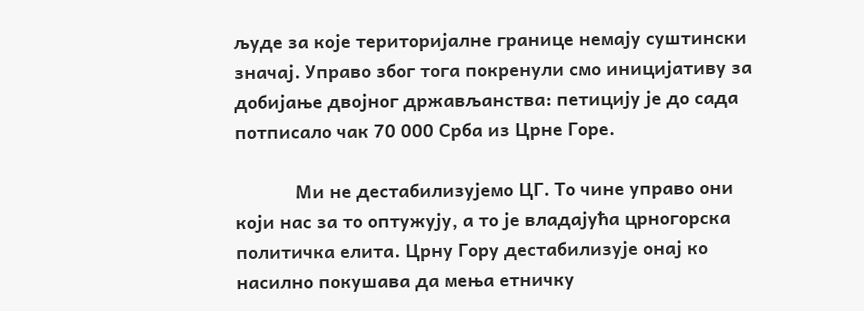људе за које територијалне границе немају суштински значај. Управо због тога покренули смо иницијативу за добијање двојног држављанства: петицију је до сада потписало чак 70 000 Срба из Црне Горе.

            Ми не дестабилизујемо ЦГ. То чине управо они који нас за то оптужују, а то је владајућа црногорска политичка елита. Црну Гору дестабилизује онај ко насилно покушава да мења етничку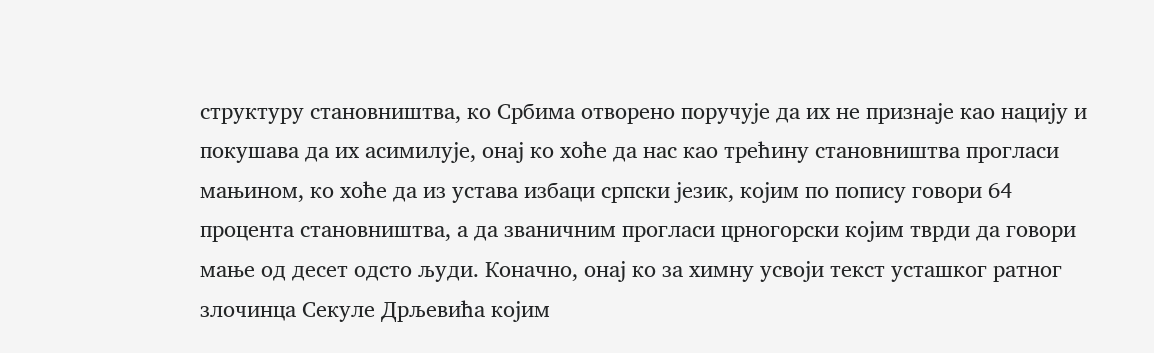структуру становништва, ко Србима отворено поручује да их не признаје као нацију и покушава да их асимилује, онај ко хоће да нас као трећину становништва прогласи мањином, ко хоће да из устава избаци српски језик, којим по попису говори 64 процента становништва, а да званичним прогласи црногорски којим тврди да говори мање од десет одсто људи. Коначно, онај ко за химну усвоји текст усташког ратног злочинца Секуле Дрљевића којим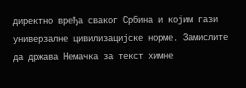директно вређа сваког Србина и којим гази универзалне цивилизацијске норме. Замислите да држава Немачка за текст химне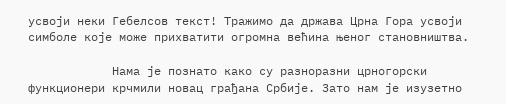усвоји неки Гебелсов текст! Тражимо да држава Црна Гора усвоји симболе које може прихватити огромна већина њеног становништва.

            Нама је познато како су разноразни црногорски функционери крчмили новац грађана Србије. Зато нам је изузетно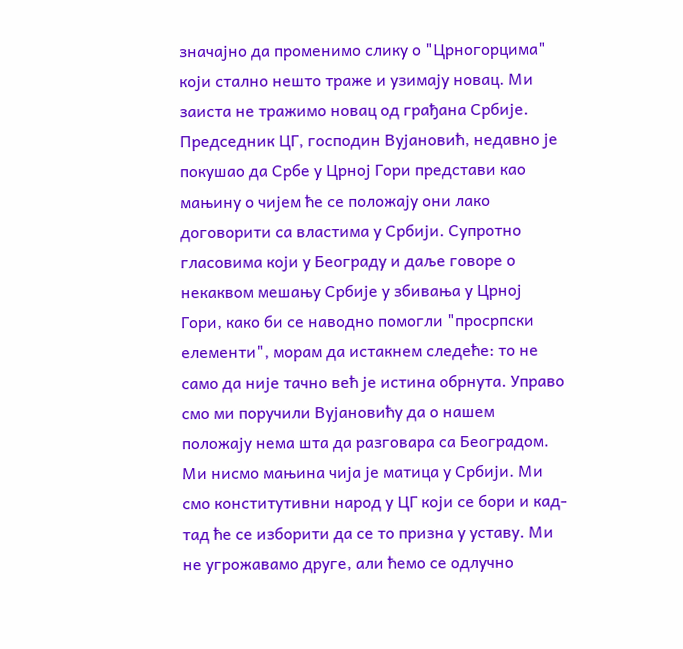значајно да променимо слику о "Црногорцима" који стално нешто траже и узимају новац. Ми заиста не тражимо новац од грађана Србије. Председник ЦГ, господин Вујановић, недавно је покушао да Србе у Црној Гори представи као мањину о чијем ће се положају они лако договорити са властима у Србији. Супротно гласовима који у Београду и даље говоре о некаквом мешању Србије у збивања у Црној Гори, како би се наводно помогли "просрпски елементи", морам да истакнем следеће: то не само да није тачно већ је истина обрнута. Управо смо ми поручили Вујановићу да о нашем положају нема шта да разговара са Београдом. Ми нисмо мањина чија је матица у Србији. Ми смо конститутивни народ у ЦГ који се бори и кад-тад ће се изборити да се то призна у уставу. Ми не угрожавамо друге, али ћемо се одлучно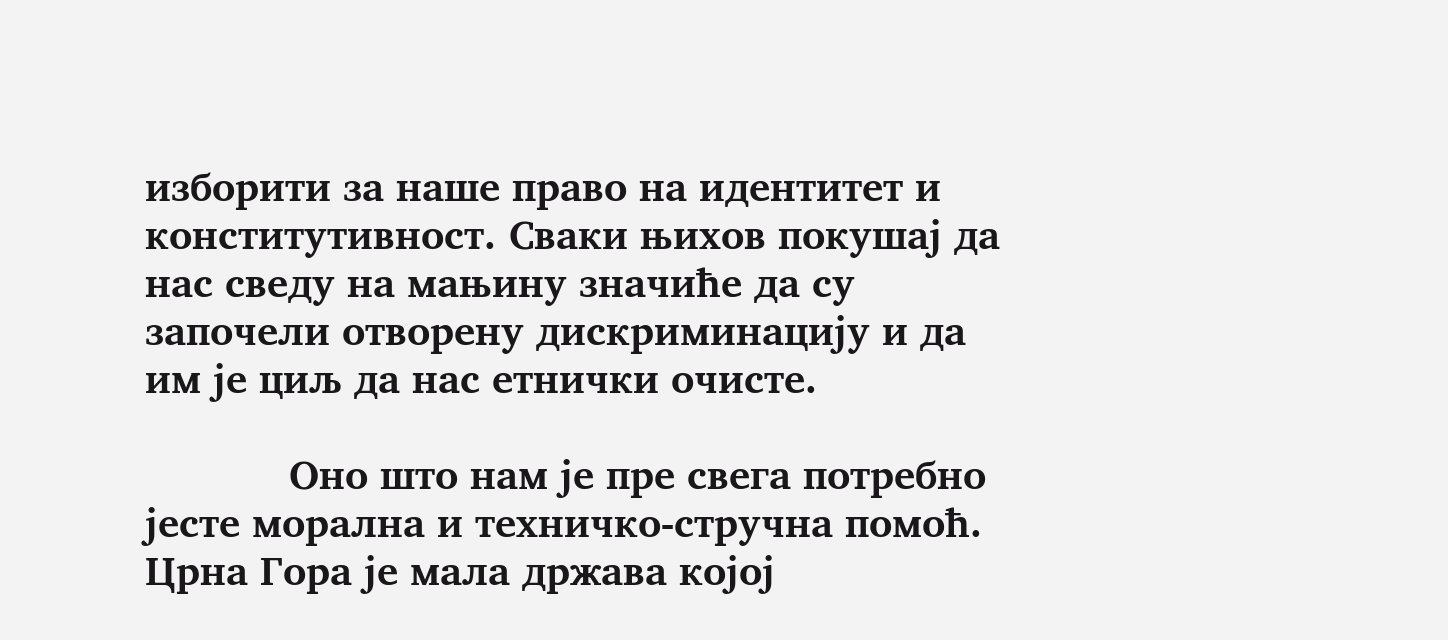изборити за наше право на идентитет и конститутивност. Сваки њихов покушај да нас сведу на мањину значиће да су започели отворену дискриминацију и да им је циљ да нас етнички очисте.

            Оно што нам је пре свега потребно јесте морална и техничко-стручна помоћ. Црна Гора је мала држава којој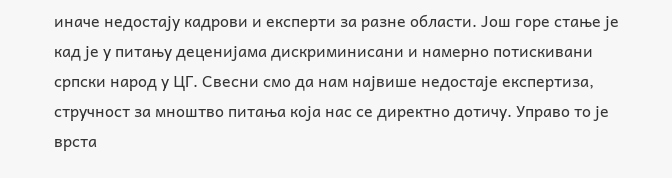иначе недостају кадрови и експерти за разне области. Још горе стање је кад је у питању деценијама дискриминисани и намерно потискивани српски народ у ЦГ. Свесни смо да нам највише недостаје експертиза, стручност за мноштво питања која нас се директно дотичу. Управо то је врста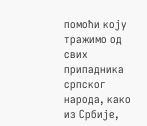помоћи коју тражимо од свих припадника српског народа, како из Србије,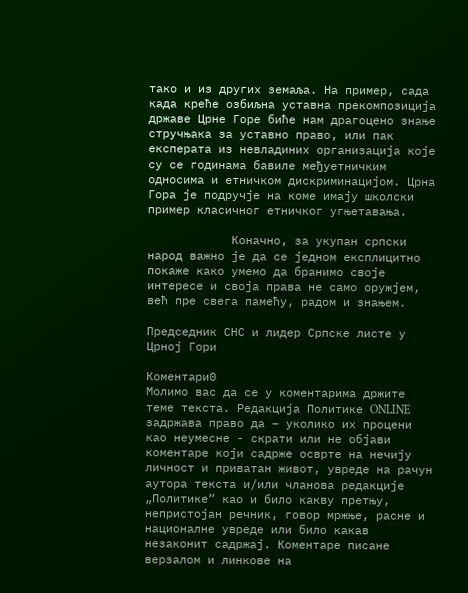тако и из других земаља. На пример, сада када креће озбиљна уставна прекомпозиција државе Црне Горе биће нам драгоцено знање стручњака за уставно право, или пак експерата из невладиних организација које су се годинама бавиле међуетничким односима и етничком дискриминацијом. Црна Гора је подручје на коме имају школски пример класичног етничког угњетавања.

            Коначно, за укупан српски народ важно је да се једном експлицитно покаже како умемо да бранимо своје интересе и своја права не само оружјем, већ пре свега памећу, радом и знањем.

Председник СНС и лидер Српске листе у Црној Гори

Коментари0
Молимо вас да се у коментарима држите теме текста. Редакција Политике ONLINE задржава право да – уколико их процени као неумесне - скрати или не објави коментаре који садрже осврте на нечију личност и приватан живот, увреде на рачун аутора текста и/или чланова редакције „Политике“ као и било какву претњу, непристојан речник, говор мржње, расне и националне увреде или било какав незаконит садржај. Коментаре писане верзалом и линкове на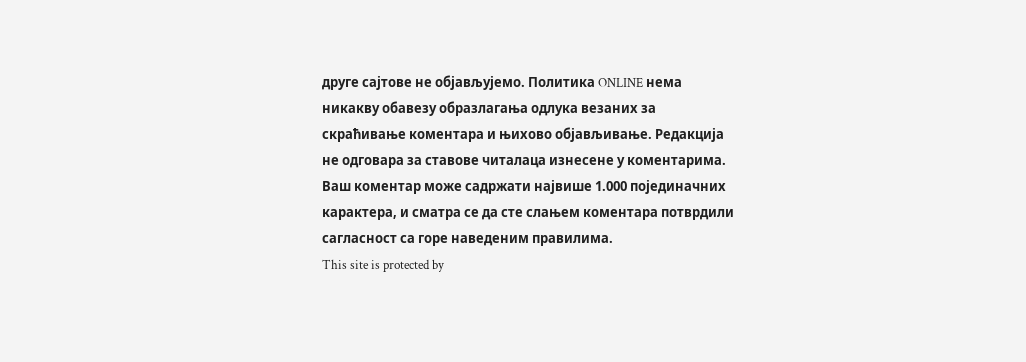друге сајтове не објављујемо. Политика ONLINE нема никакву обавезу образлагања одлука везаних за скраћивање коментара и њихово објављивање. Редакција не одговара за ставове читалаца изнесене у коментарима. Ваш коментар може садржати највише 1.000 појединачних карактера, и сматра се да сте слањем коментара потврдили сагласност са горе наведеним правилима.
This site is protected by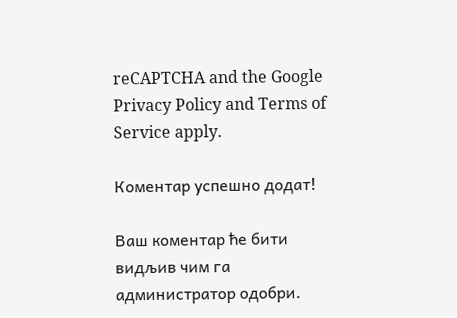reCAPTCHA and the Google Privacy Policy and Terms of Service apply.

Комeнтар успeшно додат!

Ваш комeнтар ћe бити видљив чим га администратор одобри.